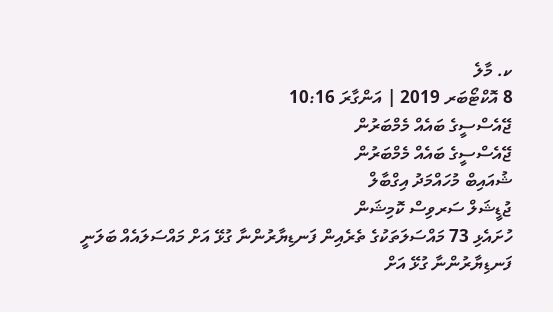ކ. މާލެ
8 އޮކްޓޯބަރ 2019 | އަންގާރަ 10:16
ޖޭއެސްސީގެ ބައެއް މެމްބަރުން
ޖޭއެސްސީގެ ބައެއް މެމްބަރުން
ޝުއައިބް މުހައްމަދު އިގްބާލް
ޖުޑީޝަލް ސަރވިސް ކޮމިޝަން
ހުށައެޅި 73 މައްސަލަތަކުގެ ތެރެއިން ފަނޑިޔާރުންނާ ގުޅޭ އަށް މައްސަލައެއް ބަލަނީ
ފަނޑިޔާރުންނާ ގުޅޭ އަށް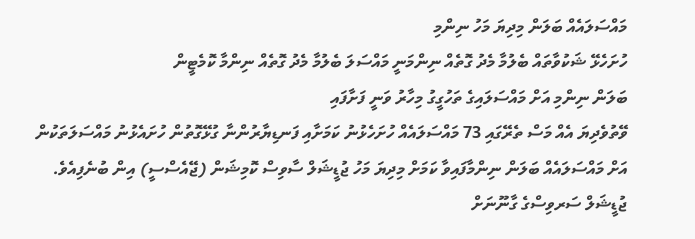މައްސަލައެއް ބަލަން މިދިޔަ މަހު ނިންމި
ހުށަހެޅޭ ޝަކުވާތައް ބެލުމާ މެދު ގޮތެއް ނިންމަނީ މައްސަލަ ބެލުމާ މެދު ގޮތެއް ނިންމާ ކޮމެޓީން
ބަލަން ނިންމި އަށް މައްސަލައިގެ ތަހުގީގު މިހާރު ވަނީ ފަށާފައި
ވޭތުވެދިޔަ އެއް މަސް ތެރޭގައި 73 މައްސަލައެއް ހުށަހެޅުނު ކަމަށާއި ފަނޑިޔާރުންނާ ގުޅޭގޮތުން ހުށައެޅުނު މައްސަލަތަކުން އަށް މައްސަލައެއް ބަލަން ނިންމާފައިވާ ކަމަށް މިދިޔަ މަހު ޖުޑީޝަލް ސާވިސް ކޮމިޝަން (ޖޭއެސްސީ) އިން ބުނެފިއެވެ.
ޖުޑީޝަލް ސަރވިސްގެ ގާނޫނަށް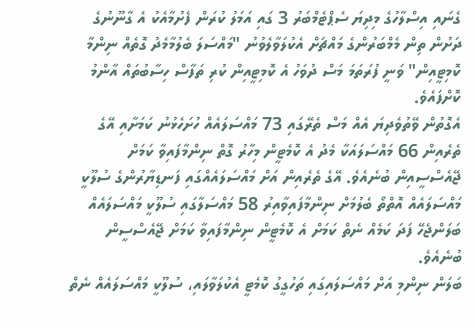ގެނައި އިސްލާހުގެ މިދިޔަ ސެޕްޓެމްބަރު 3 ގައި އަމަލު ކުރަން ފެށުމާއެކު އެ ގާނޫނުގެ ދަށުން ތިން މެމްބަރުންގެ މައްޗަށް އެކުލަވާލެވުނު "މައްސަލަ ބެލުމާމެދު ގޮތެއް ނިންމާ ކޮމިޓީއިން" ވަނީ ފުރަތަމަ މަސް ދުވަހު އެ ކޮމިޓީއިން ކުރި ތަފާސް ހިސާބުތައް އާންމު ކޮށްފައެވެ.
އެގޮތުން ވޭތުވެދިޔަ އެއް މަސް ތެރޭގައި 73 މައްސަލައެއް ހުށަހެޅުނު ކަމަށާއި އޭގެ ތެރެއިން 66 މައްސަލައަކާ މެދު އެ ކޮމެޓީން މިހާރު ގޮތް ނިންމާފައިވާ ކަމަށް ޖޭއެސްސީއިން ބުނެއެވެ. އޭގެ ތެރެއިން އަށް މައްސަލައެއްގައި ފަނޑިޔާރުންގެ ސުލޫކީ މައްސަލައެއް އޮތްތޯ ބެލުމަށް ނިންމާފައިވާއިރު 58 މައްސަލާގައި ސުލޫކީ މައްސަލައެއް ބަލަންޖެހޭ ފަދަ ކަމެއް ނެތް ކަމަށް އެ ކޮމެޓީން ނިންމާފައިވާ ކަމަށް ޖޭއެސްސީން ބުނެއެވެ.
ބަލަން ނިންމި އަށް މައްސަލައިގައި ތަހުގީގު ކޮމެޓީ އެކުލަވާލައި، ސުލޫކީ މައްސަލައެއް ނެތް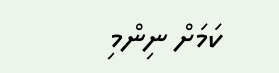ކަމަށް ނިންމި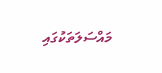މައްސަލަތަކުގައި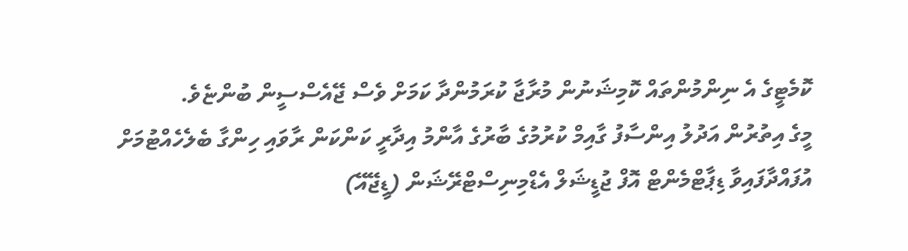ކޮމެޓީގެ އެ ނިންމުންތައް ކޮމިޝަނުން މުރާޖާ ކުރަމުންދާ ކަމަށް ވެސް ޖޭއެސްސީން ބުންޏެވެ.
މީގެ އިތުރުން އަދުލު އިންސާފު ގާއިމް ކުރުމުގެ ބާރުގެ އާންމު އިދާރީ ކަންކަން ރާވައި ހިންގާ ބެލެހެއްޓުމަށް އުފައްދާފައިވާ ޑިޕާޓްމެންޓް އޮފް ޖުޑީޝަލް އެޑްމިނިސްޓްރޭޝަން (ޑީޖޭއޭ)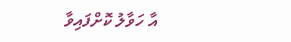އާ ހަވާލު ކޮށްފައިވާ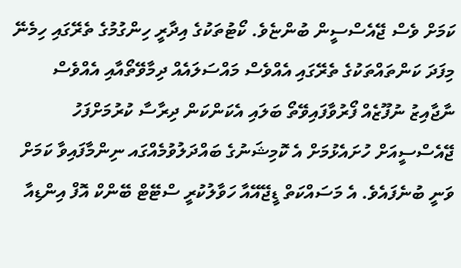ކަމަށް ވެސް ޖޭއެސްސީން ބުންޏެވެ. ކޯޓުތަކުގެ އިދާރީ ހިންގުމުގެ ތެރޭގައި ހިމެނޭ މިފަދަ ކަންތައްތަކުގެ ތެރޭގައި އެއްވެސް މައްސަލައެއް ދިމާވޭތޯއާއި އެއްވެސް ނާޖާއިޒު ނުފޫޒެއް ފޯރުވާފައިވޭތޯ ބަލައި އެކަންކަން ދިރާސާ ކުރުމަށްފަހު ޖޭއެސްސީއަށް ހުށައެޅުމަށް އެ ކޮމިޝަނުގެ ބައްދަލުވުމެއްގައ ނިންމާފައިވާ ކަމަށް ވަނީ ބުނެފައެވެ. އެ މަސައްކަތް ޑީޖޭއޭއާ ހަވާލުކުރީ ސްޓޭޓް ބޭންކް އޮފް އިންޑިއާ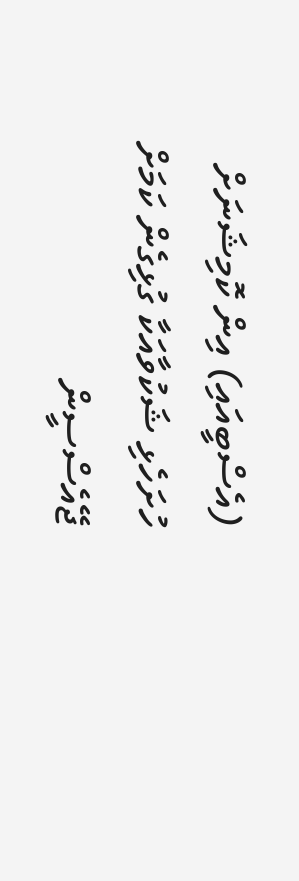(އެސްބީއައި) އިން ކޮމިޝަނަށް ހުށަހެޅި ޝަކުވާއަކާ ގުޅިގެން ކަމަށް ޖޭއެސްސީން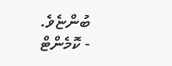ބުންޏެވެ.
- ކޮމެންޓް